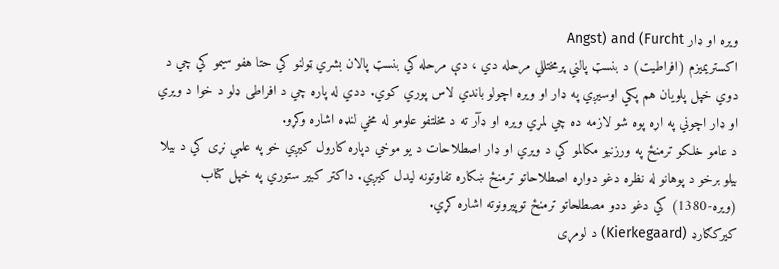ویره او ډار Angst) and (Furcht
اکستریمیزم (افراطیت) د بنسټ پالني پرمختللي مرحله دي ، دې مرحله کي بنسټ پالان بشري ټولنو کي حتا هفو سیمو کي چي د دوي خپل پلویان هم پکي اوسیږي په ډار او ویره اچولو باندي لاس پوري کوي. ددي له پاره چي د افراطی ډلو د خوا د ویري او ډار اچوني په اړه پوه شو لازمه ده چي لمړي ویره او ډآر ته د مخلتفو علومو له مخي لنډه اشاره وکړو.
د عامو خلکو ترمنځ په ورزنیو مکالمو کي د ویري او ډار اصطلاحات د یو موخي دپاره کارول کیږي خو په علمي نړی کي د بیلا بیلو برخو د پوهانو له نظره دغو دواړه اصطلاحاتو ترمنځ ښکاره تفاوتونه لیدل کیږي. داکتر کبیر ستوري په خپل کتاب (ویره-1380) کي دغو ددو مصطلحاتو ترمنځ توپیرونوته اشاره کړي.
کیرکګارډ (Kierkegaard) د لومړی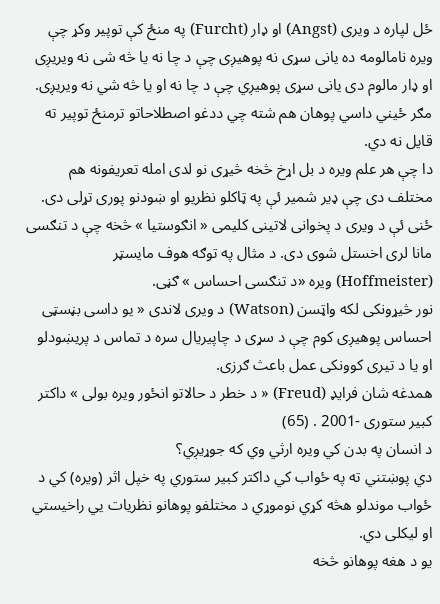ځل لپاره د ویری (Angst) او ډار (Furcht) په منځ کې توپیر وکړ چې ویره نامالومه ده یانی سړی نه پوهیږی چې د چا نه یا څه شی نه ویریږی او ډار مالوم دی یانی سړی پوهیږي چې د چا نه او یا څه شي نه ویریږی. مګر ځیني داسي پوهان هم شته چي ددغو اصطلاحاتو ترمنځ توپیر ته قایل نه دي.
دا چې هر علم ویره د بل اړخ څخه څیړی نو لدی امله تعریفونه هم مختلف دی چې ډیر شمیر ئې په ټاکلو نظریو او ښودنو پوری تړلی دی. ځنی ئې د ویری د پخوانی لاتینی کلیمی « انګوستیا » څخه چې د تنګسی مانا لری اخستل شوی دی. د مثال په توګه هوف مایسټر (Hoffmeister) ویره «د تنګسی احساس » ګڼی.
نور څیړونکی لکه واټسن (Watson) د ویری لاندی « یو داسی بڼسټی احساس پوهیږی کوم چې د سړی د چاپیریال سره د تماس د پریښودلو او یا د تیری کوونکی عمل باعث ګرزی.
همدغه شان فرایډ (Freud) « د خطر د حالاتو انځور ويره بولی » داکتر کبیر ستوری -2001 . (65)
د انسان په بدن کي ویره ارثي وي که جوړیږي؟
دي پوښتني ته په ځواب کي داکتر کبیر ستوري په خپل اثر (ویره) کي د ځواب موندلو هڅه کړي نوموړي د مختلفو پوهانو نظریات يي راخیستي او لیکلی دي.
یو د هغه پوهانو څخه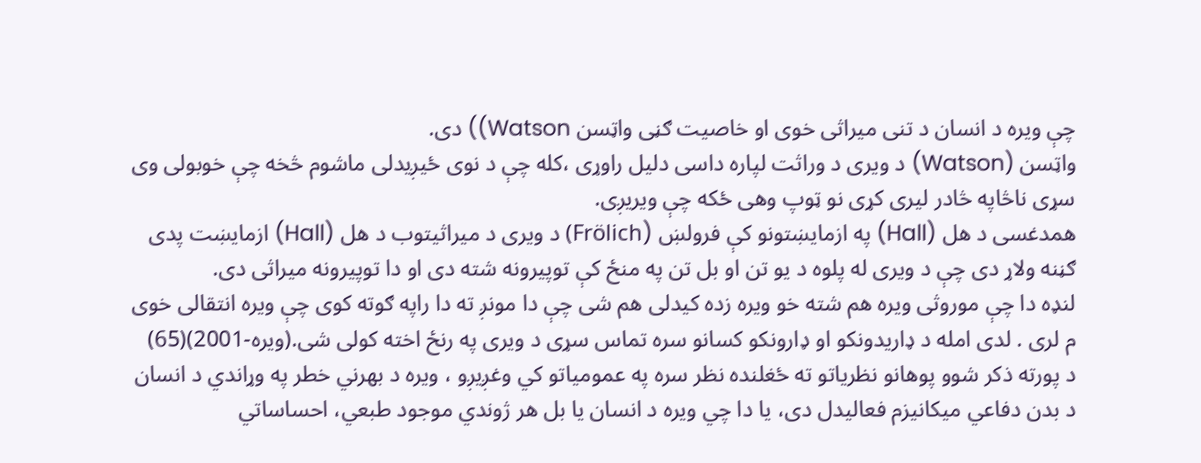چې ویره د انسان د تنی میراثی خوی او خاصیت ګڼی واټسن Watson)) دی.
واټسن (Watson) د ویری د وراثت لپاره داسی دلیل راوړی ،کله چې د نوی ځیږیدلی ماشوم څخه چې خوبولی وی سړی ناڅاپه څادر لیری کړی نو ټوپ وهی ځکه چې ویریږی.
همدغسی د هل (Hall) په ازمایښتونو کې فرولښ (Frölich) د ویری د میراثیتوب د هل (Hall) ازمایښت پدی ګڼنه ولاړ دی چې د ویری له پلوه د یو تن او بل تن په منځ کې توپیرونه شته دی او دا توپیرونه میراثی دی.
لنډه دا چې موروثی ویره هم شته خو ویره زده کیدلی هم شی چې دا مونږ ته دا راپه ګوته کوی چې ویره انتقالی خوی م لری . لدی امله د ډاریدونکو او ډارونکو کسانو سره تماس سړی د ویری په رنځ اخته کولی شی.(ویره-2001)(65)
د پورته ذکر شوو پوهانو نظریاتو ته ځغلنده نظر سره په عمومیاتو کي وغږیږو ، ویره د بهرني خطر په وړاندي د انسان د بدن دفاعي میکانیزم فعالیدل دی، یا دا چي ویره د انسان یا بل هر ژوندي موجود طبعي، احساساتي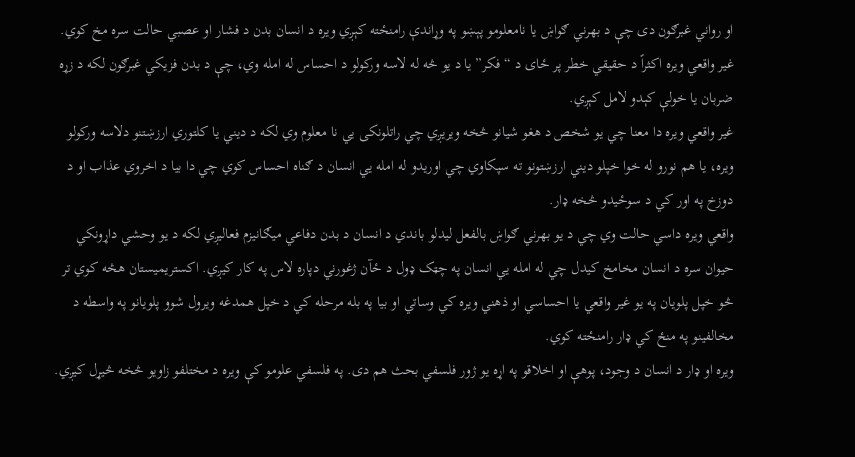او رواني غبرګون دی چې د بهرني ګواښ یا نامعلومو پېښو په وړاندې رامنځته کېږي ویره د انسان بدن د فشار او عصبي حالت سره مخ کوي. غیر واقعي ویره اکثراً د حقیقي خطر پر ځای د “فکر” یا د یو څه له لاسه ورکولو د احساس له امله وي، چې د بدن فزیکي غبرګون لکه د زړه ضربان یا خولې کېدو لامل کېږي.
غیر واقعي ویره دا معنا چي یو شخص د هغو شیانو څخه ویریږي چي راتلونکی يي نا معلوم وي لکه د ديني یا کلتوري ارزښتنو دلاسه ورکولو ویره، یا هم نورو له خوا خپلو دیني ارزښتونو ته سپکاوي چي اوریدو له امله يي انسان د ګناه احساس کوي چي دا بیا د اخروي عذاب او د دوزخ په اور کي د سوځیدو څخه ډار.
واقعي ویره داسي حالت وي چي د یو بهرني ګواښ بالفعل لیدلو باندي د انسان د بدن دفاعي میګانیزم فعالیږي لکه د یو وحشي داړونکي حیوان سره د انسان مخامخ کیدل چي له امله يي انسان په چټک ډول د ځآن ژغورني دپاره لاس په کار کیږي. اکستریمیستان هڅه کوي تر څو خپل پلویان په یو غیر واقعي یا احساسي او ذهني ویره کي وساتي او بیا په بله مرحله کي د خپل همدغه ویرول شوو پلویانو په واسطه د مخالفینو په منځ کي ډار رامنځته کوي.
ویره او ډار د انسان د وجود، پوهې او اخلاقو په اړه یو ژور فلسفي بحث هم دی. په فلسفي علومو کې ویره د مختلفو زاویو څخه څیړل کیږي.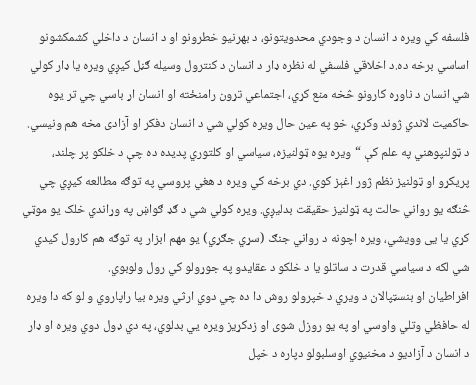فلسفه کي ویره د انسان د وجودي محدویتونو، د بهرنیو خطرونو او د انسان د داخلي کشمکشونو اساسي برخه ده.د اخلاقي فلسفي له نظره ډار د انسان د کنترول وسیله ګڼل کیږي ویره یا ډار کولي شي انسان د ناوړه کارونو څخه منع کړي، اجتماعي تړون رامنځته او انسان اړ باسي چي تر یوه حاکمیت لاندي ژوند وکړي، خو په عین حال ویره کولي شي د انسان دفکر او آزادی مخه هم ونیسي.
د ټولنپوهني په علم کې “ویره یوه ټولنیزه، سیاسي او کلتوري پدیده ده چې د خلکو پر چلند، پریکړو او ټولنیز نظم ژور اغېز کوي. دي برخه کي ویره د هغي پروسي په توګه مطالعه کیږي چي څنګه یو رواني حالت په ټولنیز حقیقت بدلیږي. ویره کولي شي د ګډ ګواښ په وړاندي خلک یو موټي کړي یا یی وویشي، ویره اچونه د رواني جنګ (سړي جګړي) یو مهم ابزار په توګه هم کارول کیدي شي لکه د سیاسي قدرت د ساتلو یا د خلکو د عقایدو په جوړولو کي رول ولوبوي.
افراطیان او بنسټپالان د ویري د خپرولو روش دا ده چي دوي ارثي ویره بیا راپاروي و لو که دا ویره له حافظي وتلي واوسي او په یو روزل شوی او زدکړیز ویره يي بدلوي، په دي ډول دوي ویره او ډار د انسان د آزادیو د مخنیوي اوسلبولو دپاره د خپل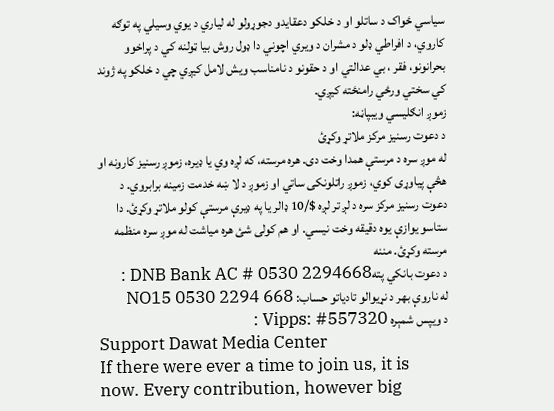سیاسي ځواک د ساتلو او د خلکو دعقایدو دجوړولو له لیاري د یوي وسیلي په توګه کاروي، د افراطي ډلو د مشران د ویري اچوني دا ډول روش بیا ټولنه کي د پراخوو بحرانونو، فقر ، بي عدالتي او د حقونو د نامناسب ویش لامل کیږي چي د خلکو په ژوند کي سختي ورځي رامنځته کیږي.
زموږ انګلیسي ویبپاڼه:
د دعوت رسنیز مرکز ملاتړ وکړئ
له موږ سره د مرستې همدا وخت دی. هره مرسته، که لږه وي یا ډیره، زموږ رسنیز کارونه او هڅې پیاوړی کوي، زموږ راتلونکی ساتي او زموږ د لا ښه خدمت زمینه برابروي. د دعوت رسنیز مرکز سره د لږ تر لږه $/10 ډالر یا په ډیرې مرستې کولو ملاتړ وکړئ. دا ستاسو یوازې یوه دقیقه وخت نیسي. او هم کولی شئ هره میاشت له موږ سره منظمه مرسته وکړئ. مننه
د دعوت بانکي پتهDNB Bank AC # 0530 2294668 :
له ناروې بهر د نړیوالو تادیاتو حساب: NO15 0530 2294 668
د ویپس شمېره Vipps: #557320 :
Support Dawat Media Center
If there were ever a time to join us, it is now. Every contribution, however big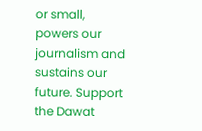or small, powers our journalism and sustains our future. Support the Dawat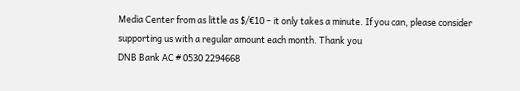Media Center from as little as $/€10 – it only takes a minute. If you can, please consider supporting us with a regular amount each month. Thank you
DNB Bank AC # 0530 2294668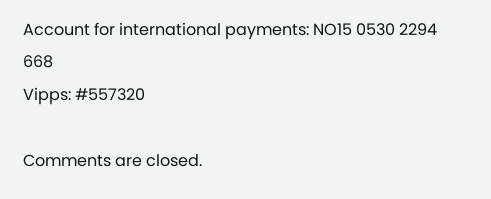Account for international payments: NO15 0530 2294 668
Vipps: #557320

Comments are closed.